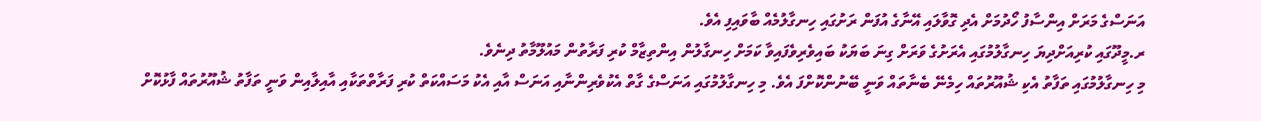އަނަސްގެ މަރަށް އިންސާފު ހޯދުމަށް އެދި ގޮވާލައި އޭނާގެ އުފަން ރަށުގައި ހިނގާލުމެއް ބާވައިފި އެވެ.
ރ.މީދޫގައި ކުރިއަށްދިޔަ ހިނގާލުމުގައި އެރަށުގެ ވަރަށް ގިނަ ބަޔަކު ބައިވެރިވެފައިވާ ކަމަށް ހިނގާލުން އިންތިޒާމް ކުރި ފަރާތުން މައުލޫމާތު ދިނެވެ.
މި ހިނގާލުމުގައި ތަފާތު އެކި ޝުއޫރުތައް ހިމެނޭ ބެނާތައް ވަނީ ބޭނުންކޮށްފަ އެވެ. މި ހިނގާލުމުގައި އަނަސްގެ ގާތް އެކުވެރިންނާއި އަނަސް އާއި އެކު މަސައްކަތް ކުރި ފަރާތްތަކާއި އާއިލާއިން ވަނީ ތަފާތު ޝުއޫރުތައް ފާޅުކޮށް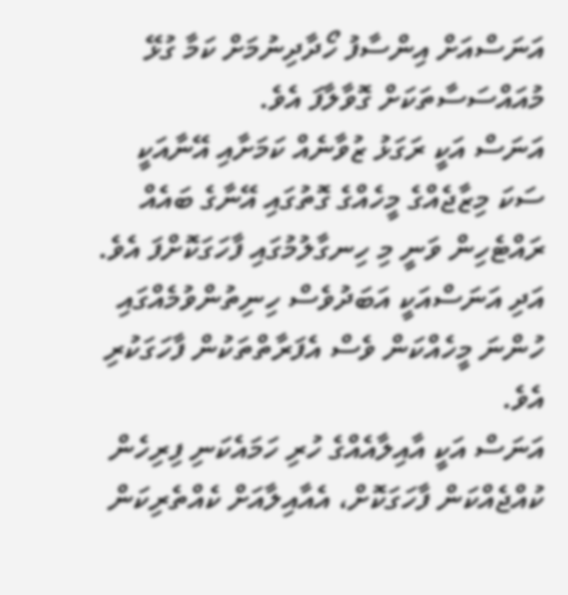އަނަސްއަށް އިންސާފު ހޯދާދިނުމަށް ކަމާ ގުޅޭ މުއައްސަސާތަކަށް ގޮވާލާފަ އެވެ.
އަނަސް އަކީ ރަގަޅު ޒުވާނެއް ކަމަށާއި އޭނާއަކީ ސަކަ މިޒާޖެއްގެ މީހެއްގެ ގޮތުގައި އޭނާގެ ބައެއް ރައްޓެހިން ވަނީ މި ހިނގާލުމުގައި ފާހަގަކޮށްފަ އެވެ. އަދި އަނަސްއަކީ އަބަދުވެސް ހިނިތުންވުމެއްގައި ހުންނަ މީހެއްކަން ވެސް އެފަރާތްތަކުން ފާހަގަކުރި އެވެ.
އަނަސް އަކީ އާއިލާއެއްގެ ހުރި ހަމައެކަނި ފިރިހެން ކުއްޖެއްކަން ފާހަގަކޮށް، އެއާއިލާއަށް ކެއްތެރިކަން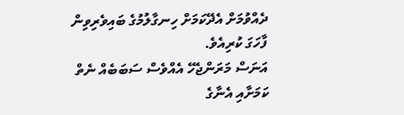ދެއްވުމަށް އެދޭކަމަށް ހިނގާލުމުގެ ބައިވެރިވިން ފާހަގަ ކުރިއެވެ.
އަނަސް މަރަންޖެހޭ އެއްވެސް ސަބަބެއް ނެތް ކަމަށާއި އެނާގެ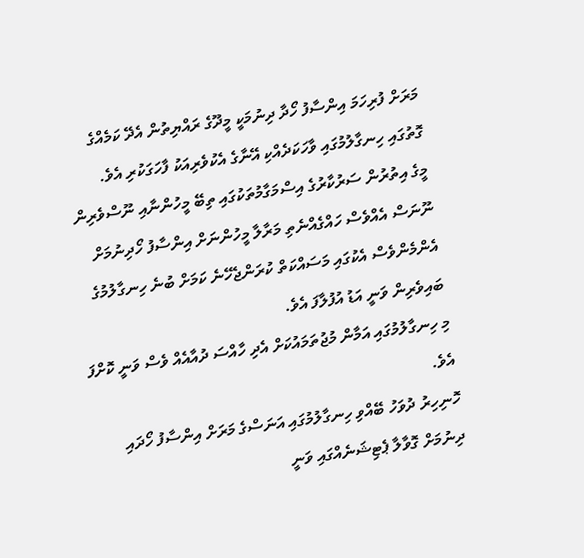މަރަށް ފުރިހަމަ އިންސާފު ހޯދާ ދިނުމަކީ މީދޫގެ ރައްޔިތުން އެދޭ ކަމެއްގެ ގޮތުގައި ހިނގާލުމުގައި ވާހަކަދެއްކި އޭނާގެ އެކުވެރިއަކު ފާހަގަކުރި އެވެ.
މީގެ އިތުރުން ސަރުކާރުގެ އިސްމަގާމުތަކުގައި ތިބޭ މީހުންނާއި ނޫސްވެރިން ނޫނަސް އެއްވެސް ހައްގެއްނެތި މަރާލާ މީހުންނަށް އިންސާފު ހޯދިނުމަށް އެންމެންވެސް އެކުގައި މަސައްކަތް ކުރަންޖެހޭނެ ކަމަށް ބުނެ ހިނގާލުމުގެ ބައިވެރިން ވަނީ އަޑު އުފުލާފަ އެވެ.
މި ހިނގާލުމުގައި އަމާން މުޖުތަމައުކަށް އެދި ހާއްސަ ދުއާއެއް ވެސް ވަނީ ކޮށްފަ އެވެ.
ހޮނިހިރު ދުވަހު ބޭއްވި ހިނގާލުމުގައި އަނަސްގެ މަރަށް އިންސާފު ހޯދައި ދިނުމަށް ގޮވާލާ ޕެޓިޝަނެއްގައި ވަނީ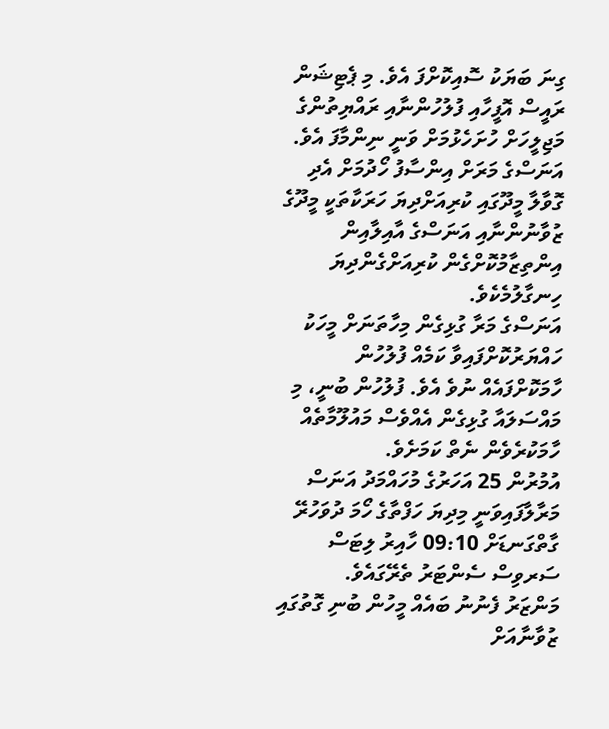ގިނަ ބަޔަކު ސޮއިކޮށްފަ އެވެ. މި ޕެޓިޝަން ރައީސް އޮފީހާއި ފުލުހުންނާއި ރައްޔިތުންގެ މަޖިލީހަށް ހުށަހެޅުމަށް ވަނީ ނިންމާފަ އެވެ.
އަނަސްގެ މަރަށް އިންސާފު ހޯދުމަށް އެދި ގޮވާލާ މީދޫގައި ކުރިއަށްދިޔަ ހަރަކާތަކީ މީދޫގެ ޒުވާނުންނާއި އަނަސްގެ އާއިލާއިން އިންތިޒާމުކޮށްގެން ކުރިއަށްގެންދިޔަ ހިނގާލުމެކެވެ.
އަނަސްގެ މަރާ ގުޅިގެން މިހާތަނަށް މީހަކު ހައްޔަރުކޮށްފައިވާ ކަމެއް ފުލުހުން ހާމަކޮށްފައެއް ނުވެ އެވެ. ފުލުހުން ބުނީ، މި މައްސަލައާ ގުޅިގެން އެއްވެސް މައުލޫމާތެއް ހާމަކުރެވެން ނެތް ކަމަށެވެ.
އުމުރުން 25 އަހަރުގެ މުހައްމަދު އަނަސް މަރާލާފައިވަނީ މިދިޔަ ހަފްތާގެ ހޯމަ ދުވަހުރޭ ގާތްގަނޑަށް 09:10 ހާއިރު ލިޓަސް ސަރވިސް ސެންޓަރު ތެރޭގައެވެ.
މަންޒަރު ފެނުނު ބައެއް މީހުން ބުނި ގޮތުގައި ޒުވާނާއަށް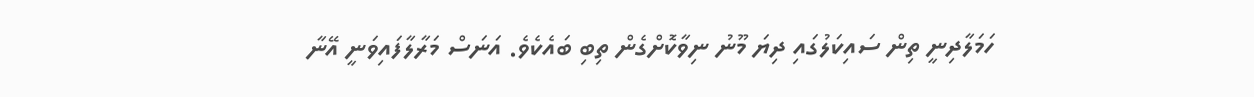ހަމަލާދިނީ ތިން ސައިކަލުގައި ދިޔަ މޫނު ނިވާކޮށްގެން ތިބި ބައެކެވެ. އަނަސް މަރާލާފައިވަނީ އޭނާ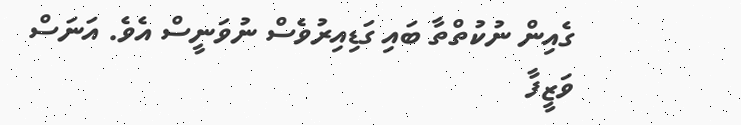ގެއިން ނުކުތްތާ ބައި ގަޑިއިރުވެސް ނުވަނީސް އެވެ. އަނަސް ވަޒީފާ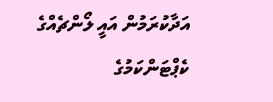އަދާކުރަމުން އައީ ލޯންޗެއްގެ ކެޕްޓަންކަމުގެ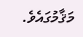މަޤާމުގައެވެ.